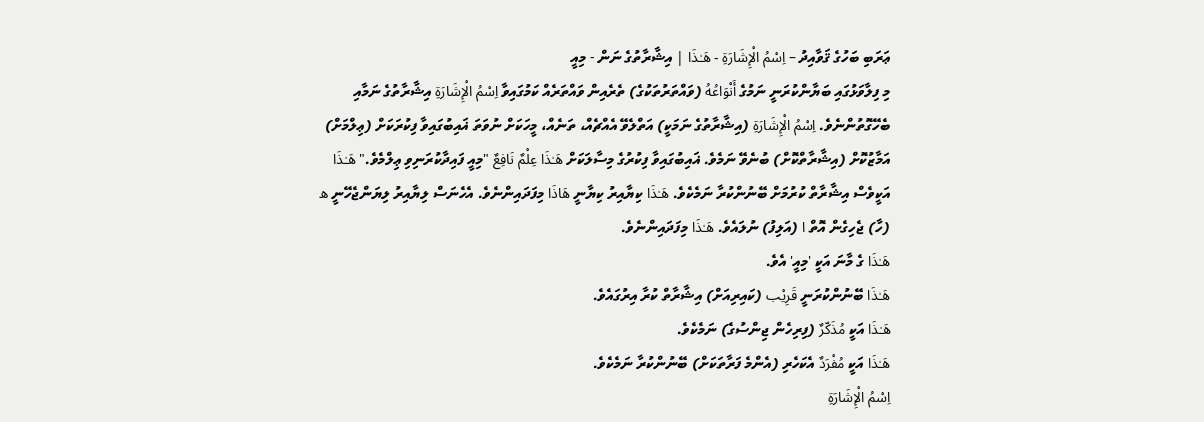ޢަރަބި ބަހުގެ ޤަވާއިދު – اِسْمُ الْإِشَارَةِ - هَـٰذَا | އިޝާރާތުގެ ނަން - މިއީ
މި ފިލާވަޅުގައި ބަޔާންކުރަނީ ނަމުގެ أَنْوَاعُهُ (ވައްތަރުތަކުގެ) ތެރެއިން ވައްތަރެއް ކަމުގައިވާ اِسْمُ الْإِشَارَةِ އިޝާރާތުގެ ނަމާއި ބެހޭގޮތުންނެވެ. اِسْمُ الْإِشَارَةِ (އިޝާރާތުގެ ނަމަކީ) އަތްލެވޭ އެއްޗެއް، ތަނެއް، މީހަކަށް ނުވަތަ ޣައިބުގައިވާ ފިކުރަކަށް (ޢިލްމަށް) އަމާޒުކޮށް (އިޝާރާތްކޮށް) ބުނެވޭ ނަމެވެ. ޣައިބުގައިވާ ފިކުރުގެ މިސާލަކަށް هَـٰذَا عِلْمٌ نَافِعٌ "މިއީ ފައިދާކުރަނިވި ޢިލްމެވެ." هَـٰذَا އަކީވެސް އިޝާރާތް ކުރުމަށް ބޭނުންކުރާ ނަމެކެވެ. هَـٰذَا ކިޔާއިރު ކިޔާނީ هَاذَا މިފަދައިންނެވެ. އެހެނަސް ލިޔާއިރު ލިޔަންޖެހޭނީ ه (ހާ) ޖެހިގެން އޮތް ا (އަލިފު) ނުލައެވެ. هَـٰذَا މިފަދައިންނެވެ.
هَـٰذَا ގެ މާނަ އަކީ 'މިއީ' އެވެ.
هَـٰذَا ބޭނުންކުރަނީ قَرِيْب (ކައިރިއަށް) އިޝާރާތް ކުރާ އިރުގައެވެ.
هَـٰذَا އަކީ مُذَكّرٌ (ފިރިހެން ޖިންސުގެ) ނަމެކެވެ.
هَـٰذَا އަކީ مُفْرَدٌ އެކަހެރި (އެންމެ ފަރާތަކަށް) ބޭނުންކުރާ ނަމެކެވެ.
اِسْمُ الْإِشَارَةِ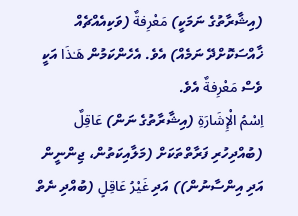(އިޝާރާތުގެ ނަމަކީ) مَعْرِفةٌ (ވަކިއެއްޗެއް ޚާއްސަކޮށްދޭ ނަމެއް) އެވެ. އެހެންކަމުން هَـٰذَا އަކީ ވެސް مَعْرِفةٌ އެވެ.
اِسْمُ الْإِشَارَةِ (އިޝާރާތުގެ ނަން) عَاقِلٌ (ބުއްދިހުރި ފަރާތްތަކަށް (މަލާއިކަތުން، ޖިންނީން އަދި އިންސާނުން)) އަދި غَيْرُ عَاقِلٍ (ބުއްދި ނެތް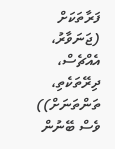ފަރާތަކަށް (ޖަނަވާރު، އެއްޗެސް، ދިރޭތަކެތި، ތަންތަނަށް)) ވެސް ބޭނުން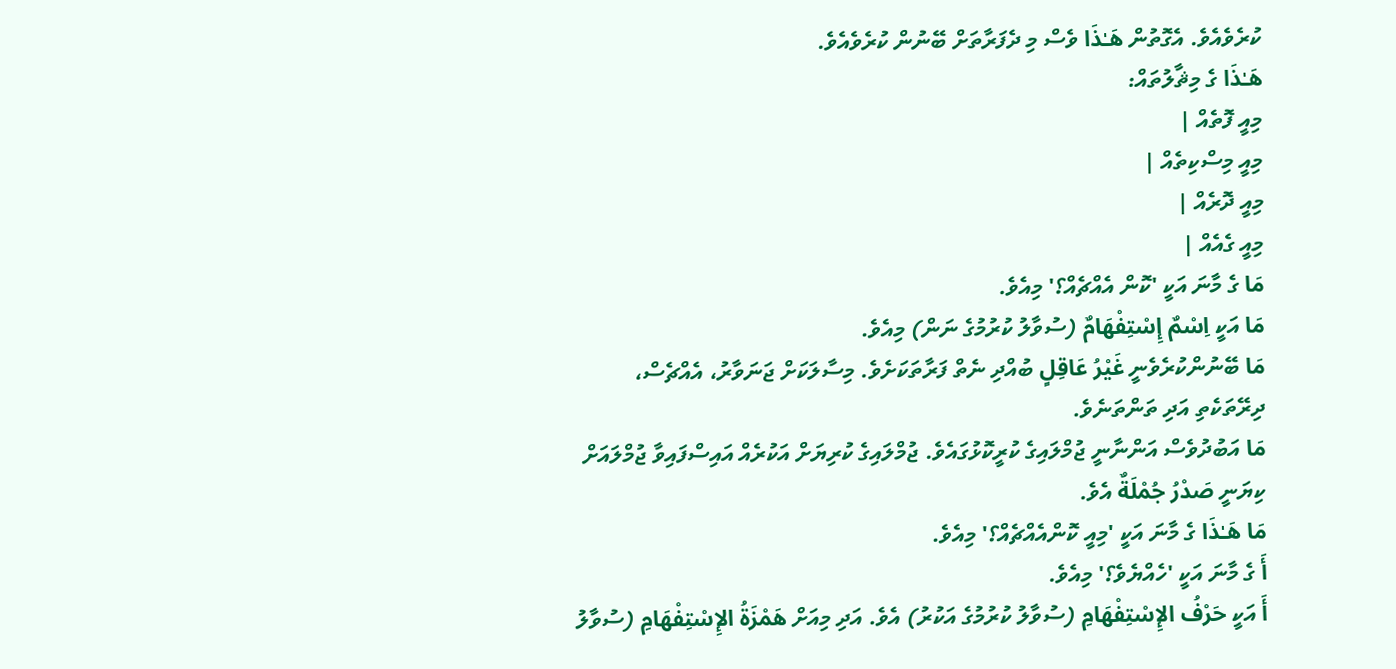ކުރެވެއެވެ. އެގޮތުން هَـٰذَا ވެސް މި ދެފަރާތަށް ބޭނުން ކުރެވެއެވެ.
هَـٰذَا ގެ މިޘާލުތައް:
މިއީ ފޮތެއް |
މިއީ މިސްކިތެއް |
މިއީ ދޮރެއް |
މިއީ ގެއެއް |
مَا ގެ މާނަ އަކީ 'ކޮން އެއްޗެއް؟' މިއެވެ.
مَا އަކީ اِسْمٌ إِسْتِفْهَامٌ (ސުވާލު ކުރުމުގެ ނަން) މިއެވެ.
مَا ބޭނުންކުރެވެނީ غَيْرُ عَاقِلٍ ބުއްދި ނެތް ފަރާތަކަށެވެ. މިސާލަކަށް ޖަނަވާރު، އެއްޗެސް، ދިރޭތަކެތި އަދި ތަންތަނެވެ.
مَا އަބުދުވެސް އަންނާނީ ޖުމްލައިގެ ކުރީކޮޅުގައެވެ. ޖުމްލައިގެ ކުރިޔަށް އަކުރެއް އައިސްފައިވާ ޖުމްލައަށް ކިޔަނީ صَدْرُ جُمْلَةٌ އެވެ.
مَا هَـٰذَا ގެ މާނަ އަކީ 'މިއީ ކޮންއެއްޗެއް؟' މިއެވެ.
أَ ގެ މާނަ އަކީ 'ހެއްޔެވެ؟' މިއެވެ.
أَ އަކީ حَرْفُ الإِسْتِفْهَامِ (ސުވާލު ކުރުމުގެ އަކުރު) އެވެ. އަދި މިއަށް هَمْزَةُ الإِسْتِفْهَامِ (ސުވާލު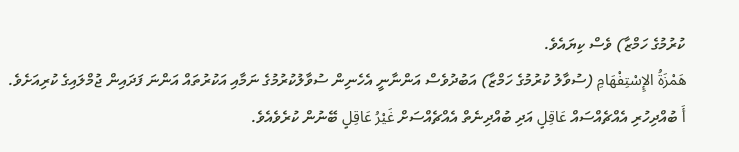ކުރުމުގެ ހަމްޒާ) ވެސް ކިޔައެވެ.
هَمْزَةُ الإِسْتِفْهَامِ (ސުވާލު ކުރުމުގެ ހަމްޒާ) އަބުދުވެސް އަންނާނީ އެހެނިން ސުވާލުކުރުމުގެ ނަމާއި އަކުރުތައް އަންނަ ފަދައިން ޖުމްލައިގެ ކުރިއަށެވެ.
أَ ބުއްދިހުރި އެއްޗެއްސައް عَاقِلٍ އަދި ބުއްދިނެތް އެއްޗެއްސަށް غَيْرُ عَاقِلٍ ބޭނުން ކުރެވެއެވެ.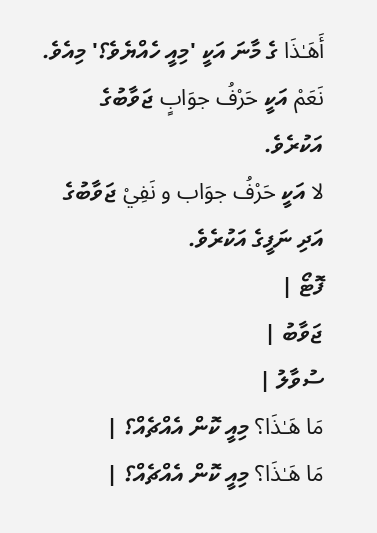أَهَـٰذَا ގެ މާނަ އަކީ 'މިއީ ހެއްޔެވެ؟' މިއެވެ.
نَعَمْ އަކީ حَرْفُ جوَابٍ ޖަވާބުގެ އަކުރެވެ.
لا އަކީ حَرْفُ جوَاب و نَفِيْ ޖަވާބުގެ އަދި ނަފީގެ އަކުރެވެ.
ފޮޓޯ |
ޖަވާބު |
ސުވާލު |
مَا هَـٰذَا؟ މިއީ ކޮން އެއްޗެއް؟ |
مَا هَـٰذَا؟ މިއީ ކޮން އެއްޗެއް؟ |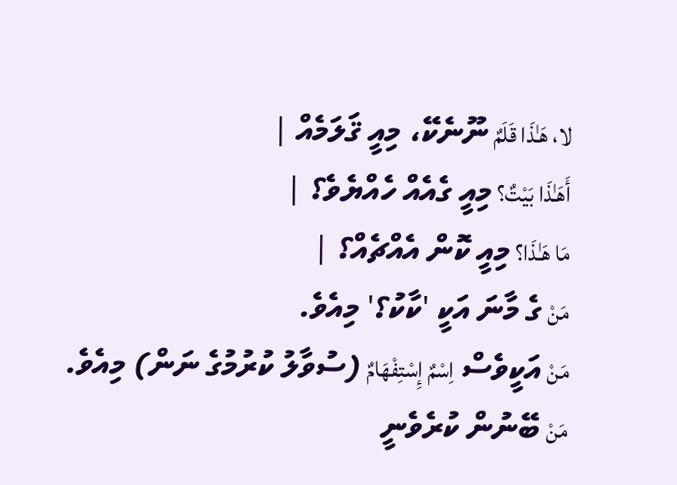لا، هَـٰذَا قَلَمٌ ނޫނެކޭ، މިއީ ޤަލަމެއް |
أَهَـٰذَا بَيْتٌ؟ މިއީ ގެއެއް ހެއްޔެވެ؟ |
مَا هَـٰذَا؟ މިއީ ކޮން އެއްޗެއް؟ |
مَنْ ގެ މާނަ އަކީ 'ކާކު؟' މިއެވެ.
مَنْ އަކީވެސް اِسْمٌ إِسْتِفْهَامٌ (ސުވާލު ކުރުމުގެ ނަން) މިއެވެ.
مَنْ ބޭނުން ކުރެވެނީ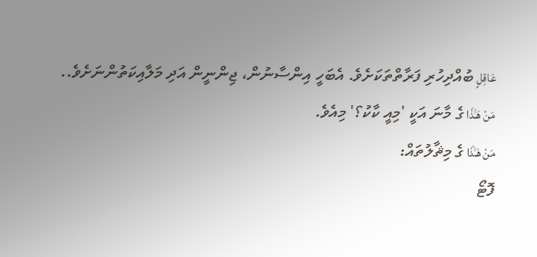عَاقِلٍ ބުއްދިހުރި ފަރާތްތަކަށެވެ. އެބަހީ އިންސާނުން، ޖިންނީން އަދި މަލާއިކަތުންނަށެވެ..
مَنْ هَـٰذَا ގެ މާނަ އަކީ 'މިއީ ކާކު؟' މިއެވެ.
مَنْ هَـٰذَا ގެ މިޘާލުތައް:
ފޮޓޯ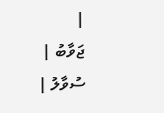|
ޖަވާބު |
ސުވާލު |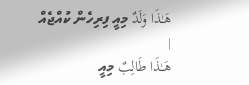هَـٰذَا وَلَدٌ މިއީ ފިރިހެން ކުއްޖެއް |
هَـٰذَا طَالِبٌ މިއީ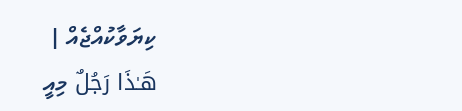ކިޔަވާކުއްޖެއް |
هَـٰذَا رَجُلٌ މިއީ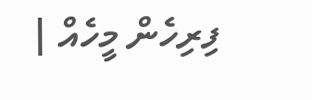ފިރިހެން މީހެއް |